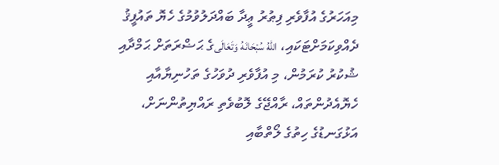މިއަހަރުގެ އުފާވެރި ފިޠުރު ޢީދާ ބައްދަލުވުމުގެ ހެޔޮ ތައުފީޤު ދެއްވިކަމަށްޓަކައި، اللهُ سُبْحَانَهُ وَتَعَالَىގެ ޙަޟްރަތަށް ޙަމްދާއި ޝުކުރު ކުރަމުން، މި އުފާވެރި ދުވަހުގެ ތަހުނިޔާއާއި ހެޔޮއެދުންތައް، ރާއްޖޭގެ ލޮބުވެތި ރައްޔިތުންނަށް، އަޅުގަނޑުގެ ހިތުގެ ލޯތްބާއި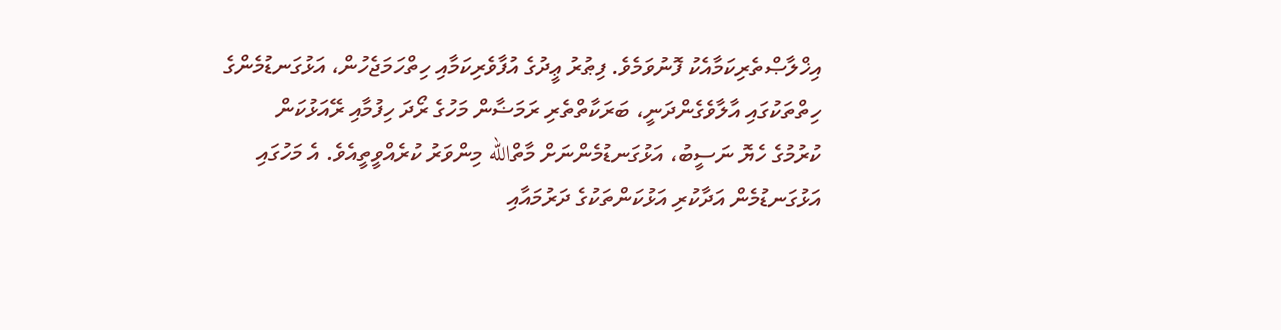އިޚްލާޞްތެރިކަމާއެކު ފޮނުވަމެވެ. ފިޠުރު ޢީދުގެ އުފާވެރިކަމާއި ހިތްހަމަޖެހުން، އަޅުގަނޑުމެންގެ ހިތްތަކުގައި އާލާވެގެންދަނީ، ބަރަކާތްތެރި ރަމަޟާން މަހުގެ ރޯދަ ހިފުމާއި ރޭއަޅުކަން ކުރުމުގެ ހެޔޮ ނަސީބު، އަޅުގަނޑުމެންނަށް މާތްالله މިންވަރު ކުރެއްވީތީއެވެ. އެ މަހުގައި އަޅުގަނޑުމެން އަދާކުރި އަޅުކަންތަކުގެ ދަރުމައާއި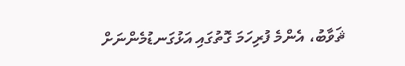ޘަވާބު، އެންމެ ފުރިހަމަ ގޮތުގައި އަޅުގަނޑުމެންނަށް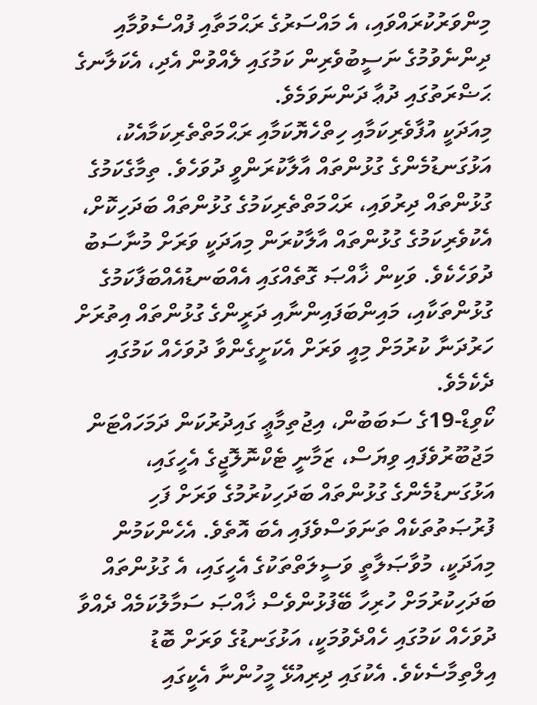މިންވަރުކުރައްވައި، އެ މައްސަރުގެ ރަޙްމަތާއި ފުއްސެވުމާއި ދިންނެވުމުގެ ނަސީބުވެރިން ކަމުގައި ލެއްވުން އެދި، އެކަލާނގެ ޙަޟްރަތުގައި ދުޢާ ދަންނަވަމެވެ.
މިއަދަކީ އުފާވެރިކަމާއި ހިތްހެޔޮކަމާއި ރަޙްމަތްތެރިކަމާއެކު، އަޅުގަނޑުމެންގެ ގުޅުންތައް އާލާކުރަންވީ ދުވަހެވެ. ތިމާގެކަމުގެ ގުޅުންތައް ދިރުވައި، ރަޙްމަތްތެރިކަމުގެ ގުޅުންތައް ބަދަހިކޮށް، އެކުވެރިކަމުގެ ގުޅުންތައް އާލާކުރަން މިއަދަކީ ވަރަށް މުނާސަބު ދުވަހެކެވެ. ވަކިން ޚާއްޞަ ގޮތެއްގައި އެއްބަނޑުއެއްބަފާކަމުގެ ގުޅުންތަކާއި، މައިންބަފައިންނާއި ދަރީންގެ ގުޅުންތައް އިތުރަށް ހަރުދަނާ ކުރުމަށް މިއީ ވަރަށް އެކަށީގެންވާ ދުވަހެއް ކަމުގައި ދެކެމެވެ.
ކޯވިޑް-19ގެ ސަބަބުން، އިޖުތިމާޢީ ގައިދުރުކަން ދަމަހައްޓަން މަޖުބޫރުވެފައި ވިޔަސް، ޒަމާނީ ޓެކްނޮލޮޖީގެ އެހީގައި، އަޅުގަނޑުމެންގެ ގުޅުންތައް ބަދަހިކުރުމުގެ ވަރަށް ފަހި ފުރުޞަތުތަކެއް ތަނަވަސްވެފައި އެބަ އޮތެވެ. އެހެންކަމުން މިއަދަކީ، މުވާޞަލާތީ ވަސީލަތްތަކުގެ އެހީގައި، އެ ގުޅުންތައް ބަދަހިކުރުމަށް ހުރިހާ ބޭފުޅުންވެސް ޚާއްޞަ ސަމާލުކަމެއް ދެއްވާ ދުވަހެއް ކަމުގައި ހެއްދެވުމަކީ، އަޅުގަނޑުގެ ވަރަށް ބޮޑު އިލްތިމާސެކެވެ. އެކުގައި ދިރިއުޅޭ މީހުންނާ އެކީގައި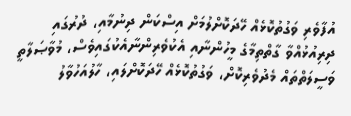އުފާވެރި ވަގުތުކޮޅެއް ހޭދަކޮށްލުމަށް އިސްކަން ދިނުމާއި، ދުރުގައި ދިރިއުޅުއްވާ ގާތްތިމާގެ މީހުންނާއި އެކުވެރިންނާއެކުގައިވެސް، މުވާޞަލާތީ ވަސީލަތްތައް މެދުވެރިކޮށް، ވަގުތުކޮޅެއް ހޭދަކޮށްލައި، ހާލުއަހުވާލު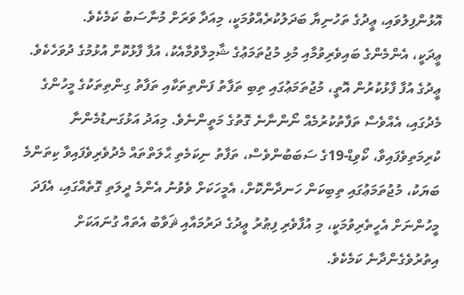އޮޅުންފިލުވައި، ޢީދުގެ ތަހުނިޔާ ބަދަލުކުރެއްވުމަކީ، މިއަދާ ވަރަށް މުނާސަބު ކަމެކެވެ.
ޢީދަކީ، އެންމެންގެ ބައިވެރިވުމާއި މުޅި މުޖުތަމަޢުގެ ޝާމިލްވުމާއެކު، އުފާ ފާޅުކޮށް އުޅުމުގެ ދުވަހެކެވެ. ޢީދުގެ އުފާ ފާޅުކުރުން އޮތީ، މުޖުތަމަޢުގައި ތިބި ތަފާތު ފަންތިތަކާއި ތަފާތު ގިންތިތަކުގެ މީހުންގެ މެދުގައި، އެއްވެސް ތަފާތުކުރުމެއް ނޯންނާނެ ގޮތުގެ މަތީންނެވެ. މިއަދު އަޅުގަނޑުމެންނާ ކުރިމަތިވެފައިވާ، ކޯވިޑް-19ގެ ސަބަބުންވެސް، ތަފާތު ނިކަމެތި ޙާލަތްތައް މެދުވެރިވެފައިވާ ކިތަންމެ ބަޔަކު، މުޖުތަމަޢުގައި ތިބިކަން ހަނދާންކޮށް، އެމީހަކަށް ވެވުނު އެންމެ ދީލަތި ގޮތެއްގައި، އެފަދަ މީހުންނަށް އެހީތެރިވުމަކީ، މި އުފާވެރި ފިޠުރު ޢީދުގެ ދަރުމައާއި ޘަވާބު އެތައް ގުނައަކަށް އިތުރުވެގެންދާނެ ކަމެކެވެ.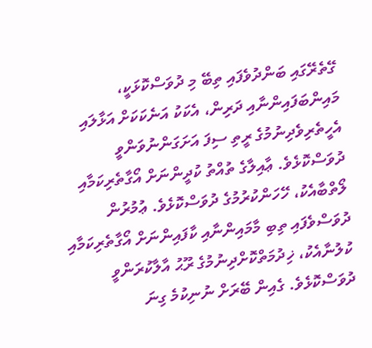ގޭތެރޭގައި ބަންދުވެފައި ތިބޭ މި ދުވަސްކޮޅަކީ، މައިންބަފައިންނާއި ދަރިން، އެކަކު އަނެކަކަށް އަޅާލައި އެހީތެރިވެދިނުމުގެ ރީތި ސިފަ އަށަގަންނުވަންވީ ދުވަސްކޮޅެވެ. ޢާއިލާގެ ތުއްތު ކުދީންނަށް އޯގާތެރިކަމާއި ލޯތްބާއެކު، ހޭހަންކުރުމުގެ ދުވަސްކޮޅެވެ. ޢުމުރުން ދުވަސްވެފައި ތިބި މާމައިންނާއި ކާފައިންނަށް އޯގާތެރިކަމާއި ކުލުނާއެކު، ޚިދުމަތްކޮށްދިނުމުގެ ރޫޙު އާލާކުރަންވީ ދުވަސްކޮޅެވެ. ގެއިން ބޭރަށް ނުނިކުމެ ގިނަ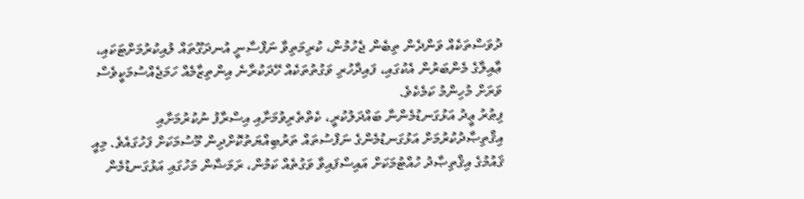ދުވަސްތަކެއް ވަންދެން ތިބެން ޖެހުމުން، ކުރިމަތިވާ ނަފްސާނީ އުނދަގޫތައް ލުއިކުރުމަށްޓަކައި، ޢާއިލާގެ މެންބަރުން އެކުގައި، ފައިދާހުރި ވަގުތުތަކެއް ހޭދަކުރާނެ އިންތިޒާމެއް ހަމަޖެއްސުމަކީވެސް ވަރަށް މުހިންމު ކަމެކެވެ.
ފިޠުރު ޢީދު އަޅުގަނޑުމެންނާ ބައްދަލުކުރީ، ކެތްތެރިވުމަށާއި އިސްރާފު ނުކުރުމަށާއި އިޤްތިޞާދުކުރުމަށް އަޅުގަނޑުމެންގެ ނަފްސުތައް ތަރުބިއްޔަތުކޮށްދިން މޫސުމަކަށް ފަހުގައެވެ. މިއީ ޤައުމުގެ އިޤްތިޞާދު ހުއްޓުމަކަށް އައިސްފައިވާ ވަގުތެއް ކަމުން، ރަމަޟާން މަހުގައި އަޅުގަނޑުމެން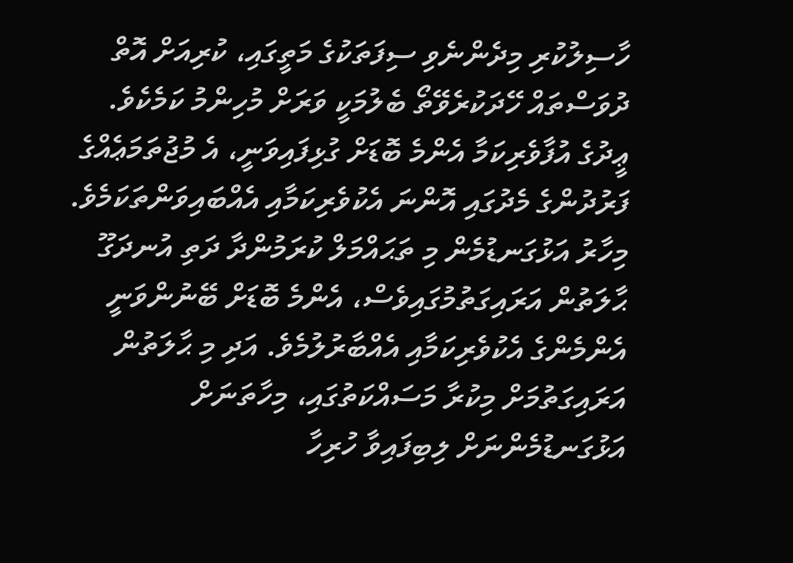ހާސިލުކުރި މިދެންނެވި ސިފަތަކުގެ މަތީގައި، ކުރިއަށް އޮތް ދުވަސްތައް ހޭދަކުރެވޭތޯ ބެލުމަކީ ވަރަށް މުހިންމު ކަމެކެވެ.
ޢީދުގެ އުފާވެރިކަމާ އެންމެ ބޮޑަށް ގުޅިފައިވަނީ، އެ މުޖުތަމަޢެއްގެ ފަރުދުންގެ މެދުގައި އޮންނަ އެކުވެރިކަމާއި އެއްބައިވަންތަކަމެވެ. މިހާރު އަޅުގަނޑުމެން މި ތަޙައްމަލް ކުރަމުންދާ ދަތި އުނދަގޫ ޙާލަތުން އަރައިގަތުމުގައިވެސް، އެންމެ ބޮޑަށް ބޭނުންވަނީ އެންމެންގެ އެކުވެރިކަމާއި އެއްބާރުލުމެވެ. އަދި މި ޙާލަތުން އަރައިގަތުމަށް މިކުރާ މަސައްކަތުގައި، މިހާތަނަށް އަޅުގަނޑުމެންނަށް ލިބިފައިވާ ހުރިހާ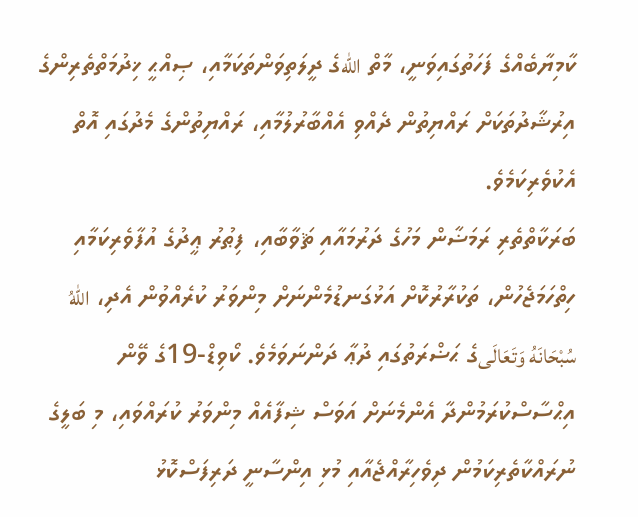ކާމިޔާބެއްގެ ފަހަތުގައިވަނީ، މާތް اللهގެ ދީލަތިވަންތަކަމާއި، ޞިއްޙީ ޚިދުމަތްތެރިންގެ އިރުޝާދުތަކަށް ރައްޔިތުން ދެއްވި އެއްބާރުލުމާއި، ރައްޔިތުންގެ މެދުގައި އޮތް އެކުވެރިކަމެވެ.
ބަރަކާތްތެރި ރަމަޟާން މަހުގެ ދަރުމައާއި ޘަވާބާއި، ފިޠުރު ޢީދުގެ އުފާވެރިކަމާއި ހިތްހަމަޖެހުން، ތަކުރާރުކޮށް އަޅުގަނޑުމެންނަށް މިންވަރު ކުރެއްވުން އެދި، اللهُ سُبْحَانَهُ وَتَعَالَىގެ ޙަޟްރަތުގައި ދުޢާ ދަންނަވަމެވެ. ކޯވިޑް-19ގެ ވޭން އިޙްސާސްކުރަމުންދާ އެންމެނަށް އަވަސް ޝިފާއެއް މިންވަރު ކުރައްވައި، މި ބަލީގެ ނުރައްކާތެރިކަމުން ދިވެހިރާއްޖެއާއި މުޅި އިންސާނީ ދަރިފަސްކޮޅު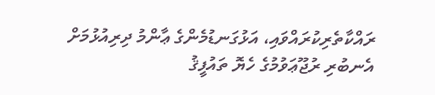ރައްކާތެރިކުރައްވައި، އަޅުގަނޑުމެންގެ ޢާންމު ދިރިއުޅުމަށް އެނބުރި ރުޖޫޢަވުމުގެ ހެޔޮ ތައުފީޤު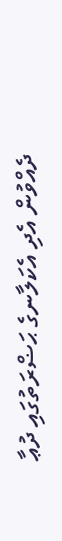ދެއްވުން އެދި އެކަލާނގެ ޙަޟްރަތުގައި ދުޢާ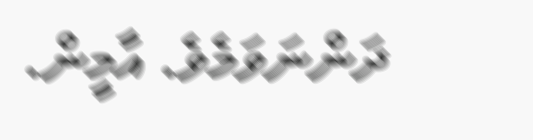ދަންނަވަމެވެ. އާމީން.